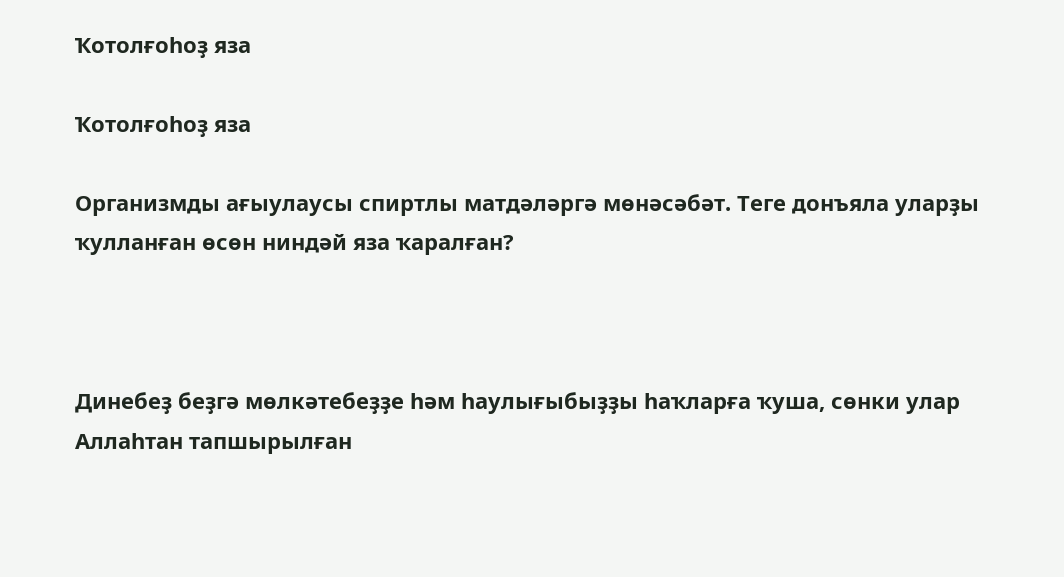Ҡотолғоһоҙ яза

Ҡотолғоһоҙ яза

Организмды ағыулаусы спиртлы матдәләргә мөнәсәбәт. Теге донъяла уларҙы ҡулланған өсөн ниндәй яза ҡаралған?



Динебеҙ беҙгә мөлкәтебеҙҙе һәм һаулығыбыҙҙы һаҡларға ҡуша, сөнки улар Аллаһтан тапшырылған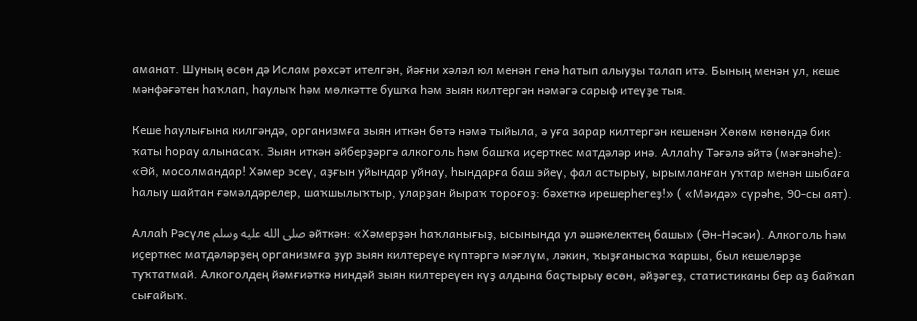аманат. Шуның өсөн дә Ислам рөхсәт ителгән, йәғни хәләл юл менән генә һатып алыуҙы талап итә. Бының менән ул, кеше мәнфәғәтен һаҡлап, һаулыҡ һәм мөлкәтте бушҡа һәм зыян килтергән нәмәгә сарыф итеүҙе тыя.

Кеше һаулығына килгәндә, организмға зыян иткән бөтә нәмә тыйыла, ә уға зарар килтергән кешенән Хөкөм көнөндә бик ҡаты һорау алынасаҡ. Зыян иткән әйберҙәргә алкоголь һәм башҡа иҫерткес матдәләр инә. Аллаһу Тәғәлә әйтә (мәғәнәһе): «Әй, мосолмандар! Хәмер эсеү, аҙғын уйындар уйнау, һындарға баш эйеү, фал астырыу, ырымланған уҡтар менән шыбаға һалыу шайтан ғәмәлдәрелер, шаҡшылыҡтыр, уларҙан йыраҡ тороғоҙ: бәхеткә ирешерһегеҙ!» ( «Мәидә» сүрәһе, 90-сы аят).

Аллаһ Рәсүле صلى الله عليه وسلم әйткән: «Хәмерҙән һаҡланығыҙ, ысынында ул әшәкелектең башы» (Ән-Нәсәи). Алкоголь һәм иҫерткес матдәләрҙең организмға ҙур зыян килтереүе күптәргә мәғлүм, ләкин, ҡыҙғанысҡа ҡаршы, был кешеләрҙе туҡтатмай. Алкоголдең йәмғиәткә ниндәй зыян килтереүен күҙ алдына баҫтырыу өсөн, әйҙәгеҙ, статистиканы бер аҙ байҡап сығайыҡ.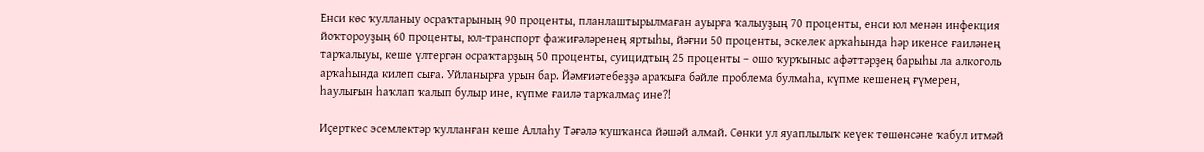Енси көс ҡулланыу осраҡтарының 90 проценты, планлаштырылмаған ауырға ҡалыуҙың 70 проценты, енси юл менән инфекция йоҡтороуҙың 60 проценты, юл-транспорт фажиғәләренең яртыһы, йәғни 50 проценты, эскелек арҡаһында һәр икенсе ғаиләнең тарҡалыуы, кеше үлтергән осраҡтарҙың 50 проценты, суицидтың 25 проценты – ошо ҡурҡыныс афәттәрҙең барыһы ла алкоголь арҡаһында килеп сыға. Уйланырға урын бар. Йәмғиәтебеҙҙә араҡыға бәйле проблема булмаһа, күпме кешенең ғүмерен, һаулығын һаҡлап ҡалып булыр ине, күпме ғаилә тарҡалмаҫ ине?!

Иҫерткес эсемлектәр ҡулланған кеше Аллаһу Тәғәлә ҡушҡанса йәшәй алмай. Сөнки ул яуаплылыҡ кеүек төшөнсәне ҡабул итмәй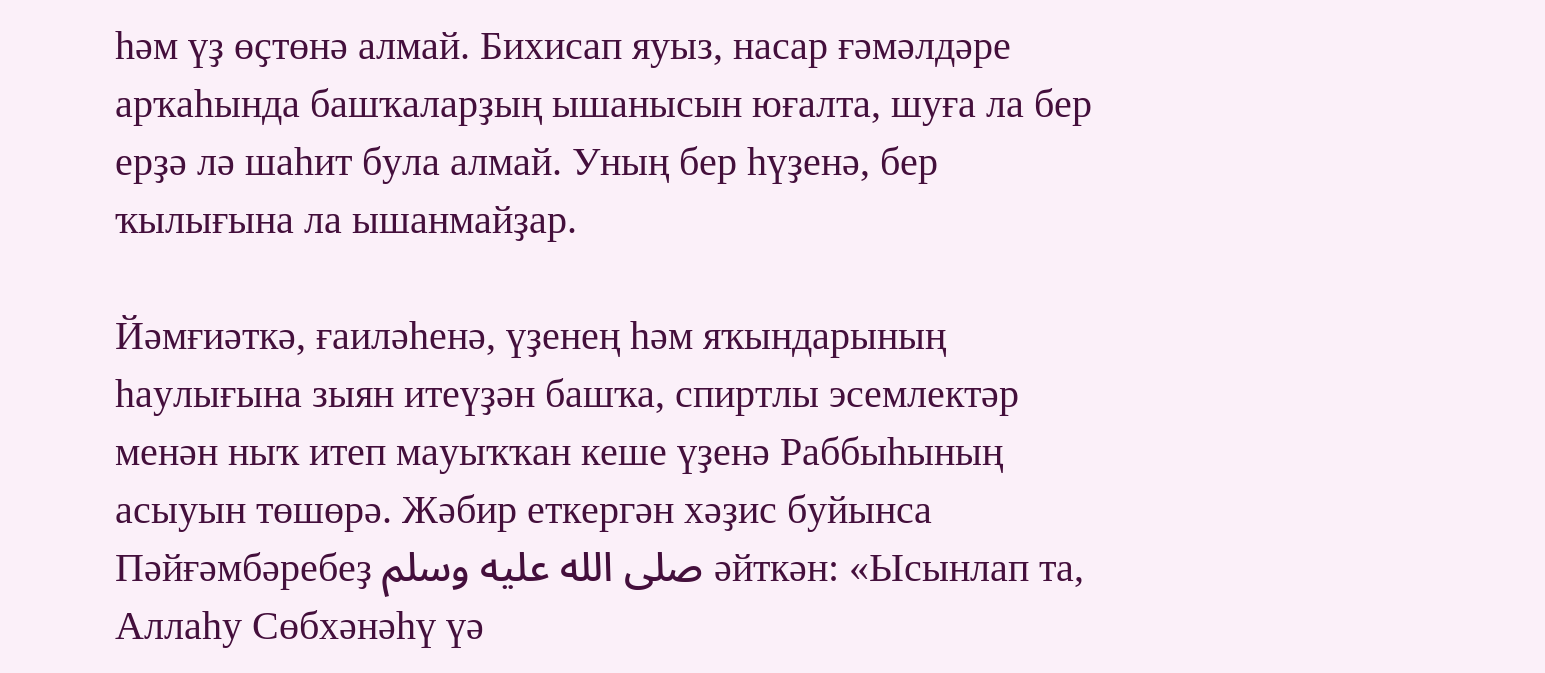һәм үҙ өҫтөнә алмай. Бихисап яуыз, насар ғәмәлдәре арҡаһында башҡаларҙың ышанысын юғалта, шуға ла бер ерҙә лә шаһит була алмай. Уның бер һүҙенә, бер ҡылығына ла ышанмайҙар.

Йәмғиәткә, ғаиләһенә, үҙенең һәм яҡындарының һаулығына зыян итеүҙән башҡа, спиртлы эсемлектәр менән ныҡ итеп мауыҡҡан кеше үҙенә Раббыһының асыуын төшөрә. Жәбир еткергән хәҙис буйынса Пәйғәмбәребеҙ صلى الله عليه وسلم әйткән: «Ысынлап та, Аллаһу Сөбхәнәһү үә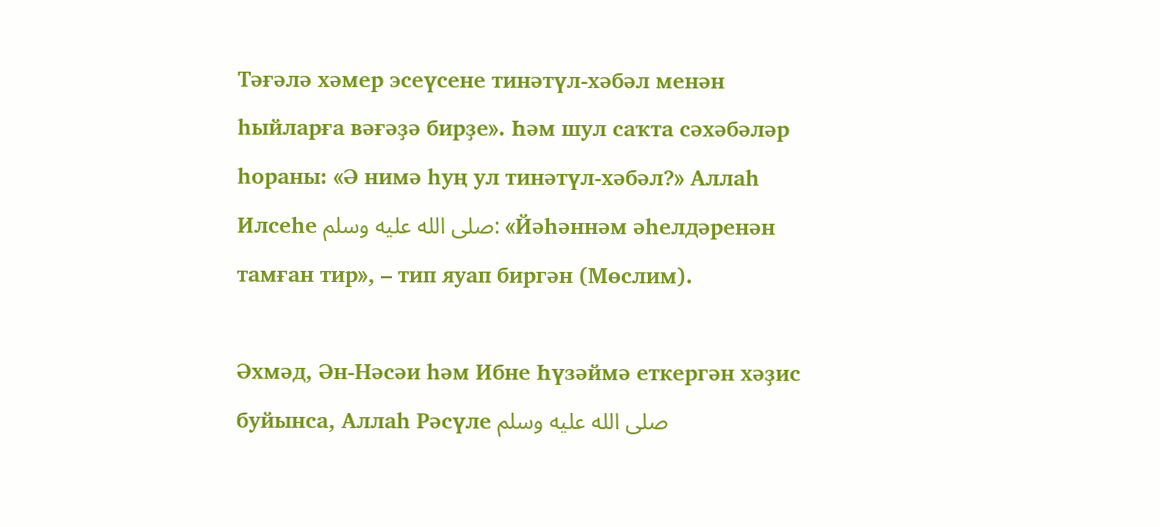Тәғәлә хәмер эсеүсене тинәтүл-хәбәл менән һыйларға вәғәҙә бирҙе». Һәм шул саҡта сәхәбәләр һораны: «Ә нимә һуң ул тинәтүл-хәбәл?» Аллаһ Илсеһе صلى الله عليه وسلم: «Йәһәннәм әһелдәренән тамған тир», – тип яуап биргән (Мөслим).

Әхмәд, Ән-Нәсәи һәм Ибне Һүзәймә еткергән хәҙис буйынса, Аллаһ Рәсүле صلى الله عليه وسلم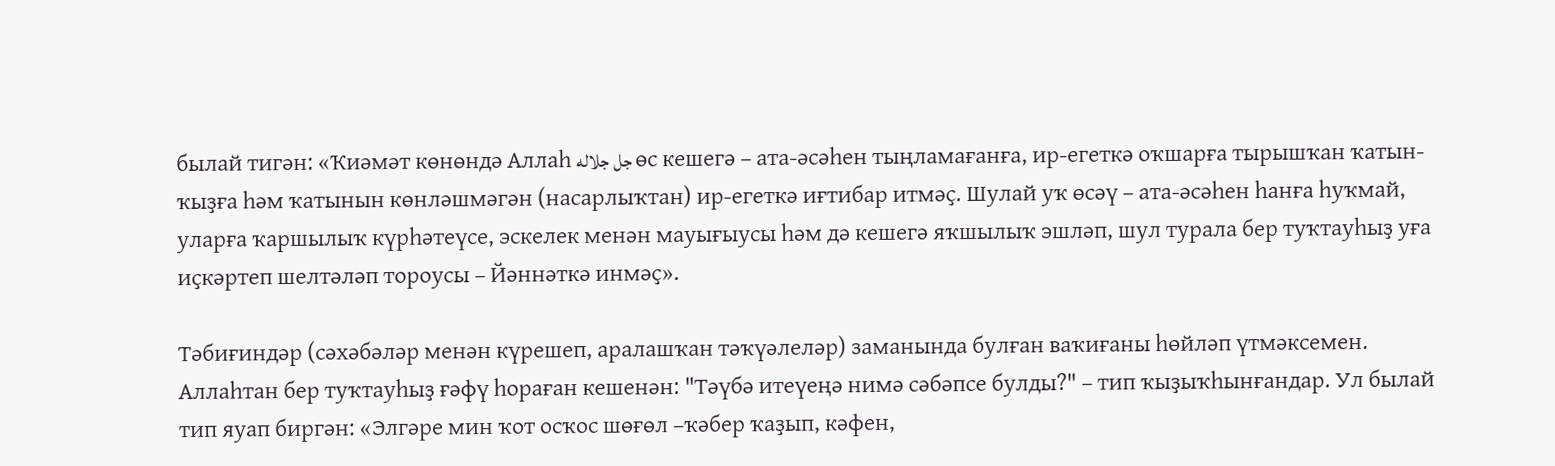былай тигән: «Ҡиәмәт көнөндә Аллаһ جل جلاله өс кешегә – ата-әсәһен тыңламағанға, ир-егеткә оҡшарға тырышҡан ҡатын-ҡыҙға һәм ҡатынын көнләшмәгән (насарлыҡтан) ир-егеткә иғтибар итмәҫ. Шулай уҡ өсәү – ата-әсәһен һанға һуҡмай, уларға ҡаршылыҡ күрһәтеүсе, эскелек менән мауығыусы һәм дә кешегә яҡшылыҡ эшләп, шул турала бер туҡтауһыҙ уға иҫкәртеп шелтәләп тороусы – Йәннәткә инмәҫ».

Тәбиғиндәр (сәхәбәләр менән күрешеп, аралашҡан тәҡүәлеләр) заманында булған ваҡиғаны һөйләп үтмәксемен. Аллаһтан бер туҡтауһыҙ ғәфү һораған кешенән: "Тәүбә итеүеңә нимә сәбәпсе булды?" – тип ҡыҙыҡһынғандар. Ул былай тип яуап биргән: «Элгәре мин ҡот осҡос шөғөл –ҡәбер ҡаҙып, кәфен,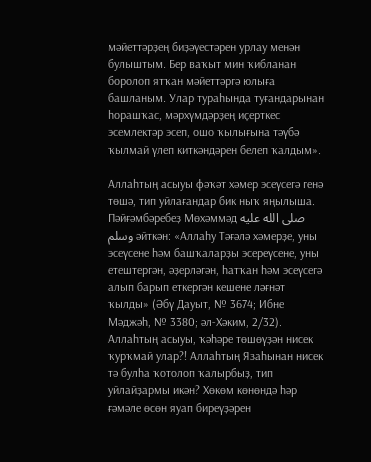мәйеттәрҙең биҙәүестәрен урлау менән булыштым. Бер ваҡыт мин ҡибланан боролоп ятҡан мәйеттәргә юлыға башланым. Улар тураһында туғандарынан һорашҡас, мәрхүмдәрҙең иҫерткес эсемлектәр эсеп, ошо ҡылығына тәүбә ҡылмай үлеп киткәндәрен белеп ҡалдым».

Аллаһтың асыуы фәҡәт хәмер эсеүсегә генә төшә, тип уйлағандар бик ныҡ яңылыша. Пәйғәмбәребеҙ Мөхәммәд صلى الله عليه وسلم әйткән: «Аллаһу Тәғәлә хәмерҙе, уны эсеүсене һәм башҡаларҙы эсереүсене, уны етештергән, әҙерләгән, һатҡан һәм эсеүсегә алып барып еткергән кешене ләғнәт ҡылды» (Әбү Дауыт, № 3674; Ибне Мәджәһ, № 3380; әл-Хәким, 2/32). Аллаһтың асыуы, ҡәһәре төшөүҙән нисек ҡурҡмай улар?! Аллаһтың Язаһынан нисек тә булһа ҡотолоп ҡалырбыҙ, тип уйлайҙармы икән? Хөкөм көнөндә һәр ғәмәле өсөн яуап биреүҙәрен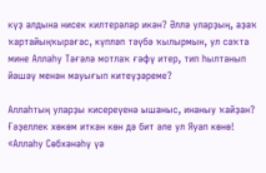күҙ алдына нисек килтерәләр икән? Әллә уларҙың, аҙаҡ ҡартайыңҡырағас, күпләп тәүбә ҡылырмын, ул саҡта мине Аллаһу Тәғәлә мотлаҡ ғәфү итер, тип һылтанып йәшәү менән мауығып китеүҙәреме?

Аллаһтың уларҙы кисереүенә ышаныс, инаныу ҡайҙан? Ғәҙеллек хөкөм иткән көн дә бит әле ул Яуап көнө! «Аллаһу Сөбхәнәһү үә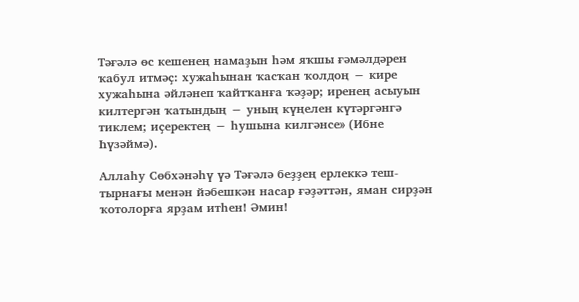Тәғәлә өс кешенең намаҙын һәм яҡшы ғәмәлдәрен ҡабул итмәҫ: хужаһынан ҡасҡан ҡолдоң − кире хужаһына әйләнеп ҡайтҡанға ҡәҙәр; иренең асыуын килтергән ҡатындың − уның күңелен күтәргәнгә тиклем; иҫеректең − һушына килгәнсе» (Ибне Һүзәймә).

Аллаһу Сөбхәнәһү үә Тәғәлә беҙҙең ерлеккә теш-тырнағы менән йәбешкән насар ғәҙәттән, яман сирҙән ҡотолорға ярҙам итһен! Әмин!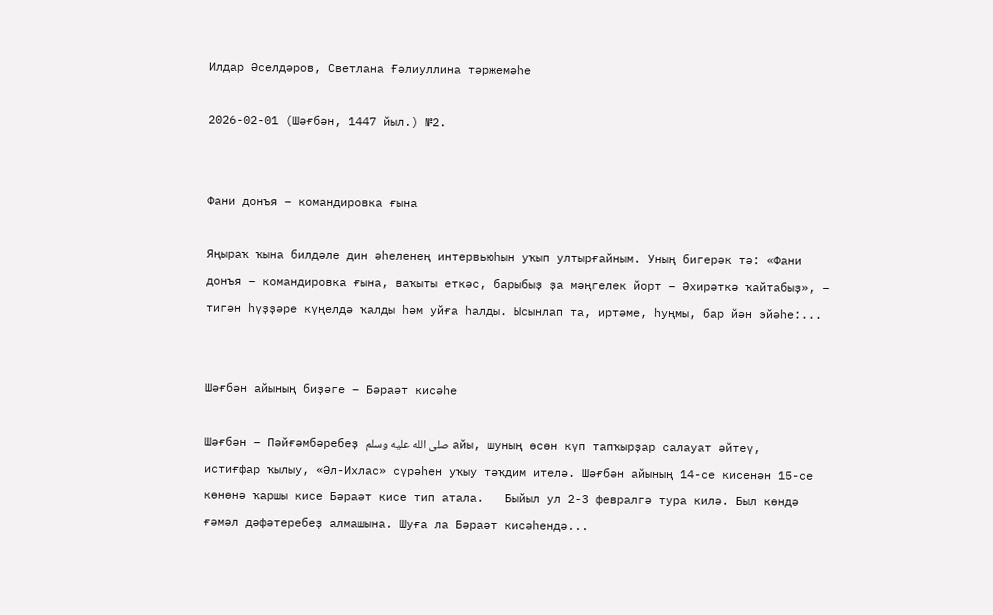Илдар Әселдәров, Светлана Ғәлиуллина тәржемәһе

2026-02-01 (Шәғбән, 1447 йыл.) №2.


Фани донъя – командировка ғына

Яңыраҡ ҡына билдәле дин әһеленең интервьюһын уҡып ултырғайным. Уның бигерәк тә: «Фани донъя – командировка ғына, ваҡыты еткәс, барыбыҙ ҙа мәңгелек йорт – Әхирәткә ҡайтабыҙ», – тигән һүҙҙәре күңелдә ҡалды һәм уйға һалды. Ысынлап та, иртәме, һуңмы, бар йән эйәһе:...


Шәғбән айының биҙәге – Бәраәт кисәһе

Шәғбән – Пәйғәмбәребеҙ صلى الله عليه وسلم айы, шуның өсөн күп тапҡырҙар салауат әйтеү, истиғфар ҡылыу, «Әл-Ихлас» сүрәһен уҡыу тәҡдим ителә. Шәғбән айының 14-се кисенән 15-се көнөнә ҡаршы кисе Бәраәт кисе тип атала.   Быйыл ул 2-3 февралгә тура килә. Был көндә ғәмәл дәфәтеребеҙ алмашына. Шуға ла Бәраәт кисәһендә...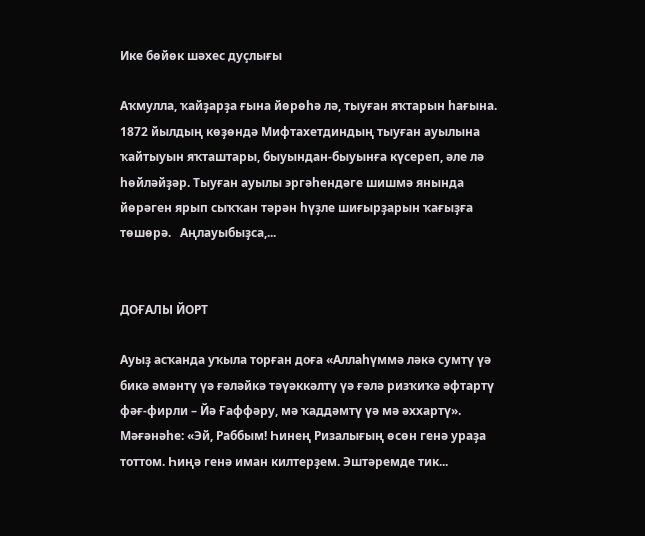Ике бөйөк шәхес дуҫлығы

Аҡмулла, ҡайҙарҙа ғына йөрөһә лә, тыуған яҡтарын һағына.   1872 йылдың көҙөндә Мифтахетдиндың тыуған ауылына ҡайтыуын яҡташтары, быуындан-быуынға күсереп, әле лә һөйләйҙәр. Тыуған ауылы эргәһендәге шишмә янында йөрәген ярып сыҡҡан тәрән һүҙле шиғырҙарын ҡағыҙға төшөрә.   Аңлауыбыҙса,...


ДОҒАЛЫ ЙОРТ

Ауыҙ асҡанда уҡыла торған доға «Аллаһүммә ләкә сумтү үә бикә әмәнтү үә ғәләйкә тәүәккәлтү үә ғәлә ризҡиҡә әфтартү фәғ-фирли – Йә Ғаффәру, мә ҡаддәмтү үә мә әххартү». Мәғәнәһе: «Эй, Раббым! Һинең Ризалығың өсөн генә ураҙа тоттом. Һиңә генә иман килтерҙем. Эштәремде тик...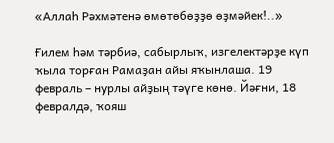«Аллаһ Рәхмәтенә өмөтөбөҙҙө өҙмәйек!..»

Ғилем һәм тәрбиә, сабырлыҡ, изгелектәрҙе күп ҡыла торған Рамаҙан айы яҡынлаша. 19 февраль – нурлы айҙың тәүге көнө. Йәғни, 18 февралдә, ҡояш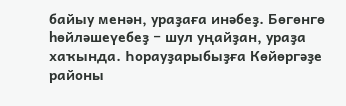байыу менән, ураҙаға инәбеҙ. Бөгөнгө һөйләшеүебеҙ − шул уңайҙан, ураҙа хаҡында. Һорауҙарыбыҙға Көйөргәҙе районы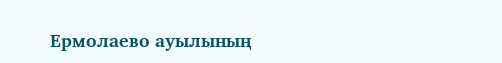Ермолаево ауылының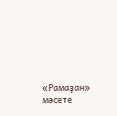«Рамаҙан» мәсете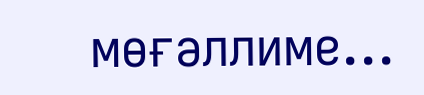мөғәллиме...